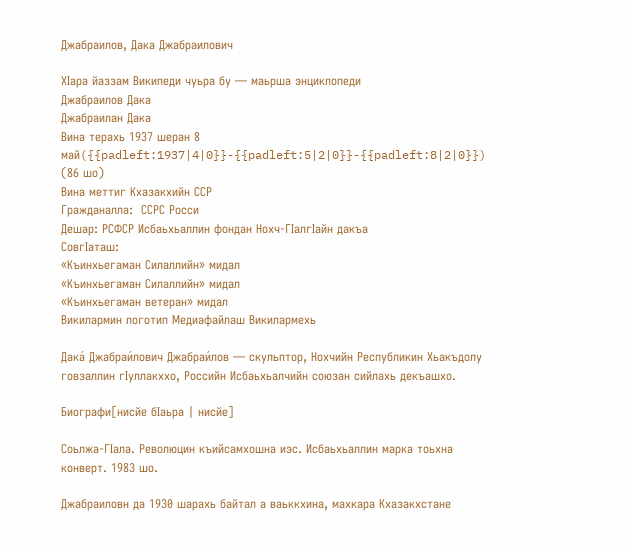Джабраилов, Дака Джабраилович

ХӀара йаззам Википеди чуьра бу — маьрша энциклопеди
Джабраилов Дака
Джабраилан Дака
Вина терахь 1937 шеран 8 май({{padleft:1937|4|0}}-{{padleft:5|2|0}}-{{padleft:8|2|0}}) (86 шо)
Вина меттиг Кхазакхийн ССР
Гражданалла:  ССРС Росси
Дешар: РСФСР Исбаьхьаллин фондан Нохч-ГӀалгӀайн дакъа
СовгӀаташ:
«Къинхьегаман Силаллийн» мидал
«Къинхьегаман Силаллийн» мидал
«Къинхьегаман ветеран» мидал
Викилармин логотип Медиафайлаш Викилармехь

Дака́ Джабраи́лович Джабраи́лов — скульптор, Нохчийн Республикин Хьакъдолу говзаллин гӀуллакххо, Российн Исбаьхьалчийн союзан сийлахь декъашхо.

Биографи[нисйе бӀаьра | нисйе]

Соьлжа-ГӀала. Революцин къийсамхошна иэс. Исбаьхьаллин марка тоьхна конверт. 1983 шо.

Джабраиловн да 1930 шарахь байтал а ваьккхина, махкара Кхазакхстане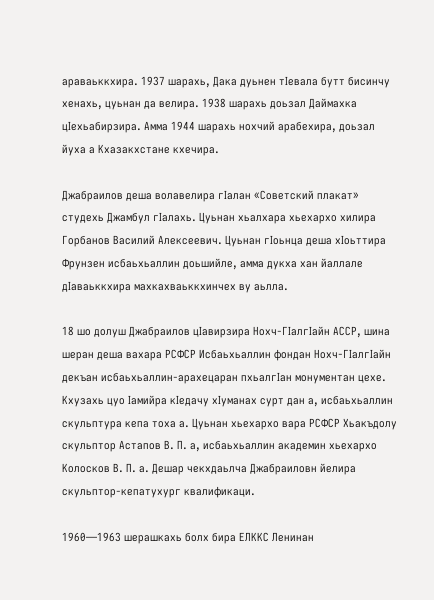араваьккхира. 1937 шарахь, Дака дуьнен тӀевала бутт бисинчу хенахь, цуьнан да велира. 1938 шарахь доьзал Даймахка цӀехьабирзира. Амма 1944 шарахь нохчий арабехира, доьзал йуха а Кхазакхстане кхечира.

Джабраилов деша волавелира гӀалан «Советский плакат» студехь Джамбул гӀалахь. Цуьнан хьалхара хьехархо хилира Горбанов Василий Алексеевич. Цуьнан гӀоьнца деша хӀоьттира Фрунзен исбаьхьаллин доьшийле, амма дукха хан йаллале дӀаваьккхира махкахваьккхинчех ву аьлла.

18 шо долуш Джабраилов цӀавирзира Нохч-ГӀалгӀайн АССР, шина шеран деша вахара РСФСР Исбаьхьаллин фондан Нохч-ГӀалгӀайн декъан исбаьхьаллин-арахецаран пхьалгӀан монументан цехе. Кхузахь цуо Ӏамийра кӀедачу хӀуманах сурт дан а, исбаьхьаллин скульптура кепа тоха а. Цуьнан хьехархо вара РСФСР Хьакъдолу скульптор Астапов В. П. а, исбаьхьаллин академин хьехархо Колосков В. П. а. Дешар чекхдаьлча Джабраиловн йелира скульптор-кепатухург квалификаци.

1960—1963 шерашкахь болх бира ЕЛККС Ленинан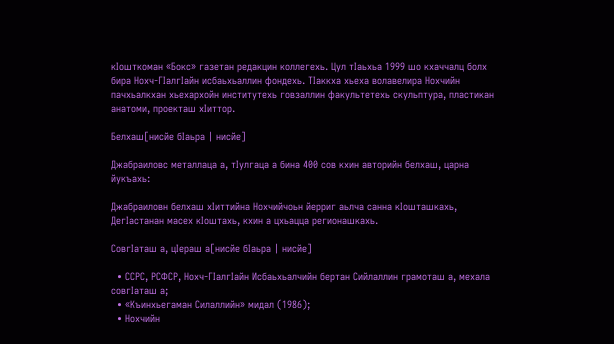кӀошткоман «Бокс» газетан редакцин коллегехь. Цул тӀаьхьа 1999 шо кхаччалц болх бира Нохч-ГӀалгӀайн исбаьхьаллин фондехь. ТӀаккха хьеха волавелира Нохчийн пачхьалкхан хьехархойн институтехь говзаллин факультетехь скульптура, пластикан анатоми, проекташ хӀиттор.

Белхаш[нисйе бӀаьра | нисйе]

Джабраиловс металлаца а, тӀулгаца а бина 400 сов кхин авторийн белхаш, царна йукъахь:

Джабраиловн белхаш хӀиттийна Нохчийчоьн йерриг аьлча санна кӀошташкахь, ДегӀастанан масех кӀоштахь, кхин а цхьацца регионашкахь.

СовгӀаташ а, цӀераш а[нисйе бӀаьра | нисйе]

  • ССРС, РСФСР, Нохч-ГӀалгӀайн Исбаьхьалчийн бертан Сийлаллин грамоташ а, мехала совгӀаташ а;
  • «Къинхьегаман Силаллийн» мидал (1986);
  • Нохчийн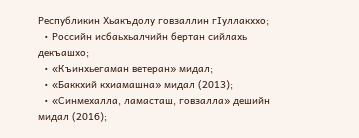Республикин Хьакъдолу говзаллин гӀуллакххо;
  • Российн исбаьхьалчийн бертан сийлахь декъашхо;
  • «Къинхьегаман ветеран» мидал;
  • «Баккхий кхиамашна» мидал (2013);
  • «Синмехалла, ламасташ, говзалла» дешийн мидал (2016);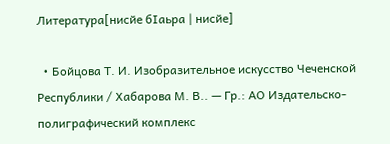Литература[нисйе бӀаьра | нисйе]

  • Бойцова Т. И. Изобразительное искусство Чеченской Республики / Хабарова М. В.. — Гр.: АО Издательско-полиграфический комплекс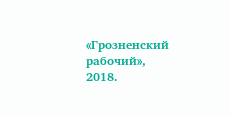«Грозненский рабочий», 2018.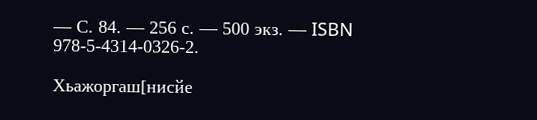— С. 84. — 256 с. — 500 экз. — ISBN 978-5-4314-0326-2.

Хьажоргаш[нисйе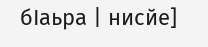бӀаьра | нисйе]